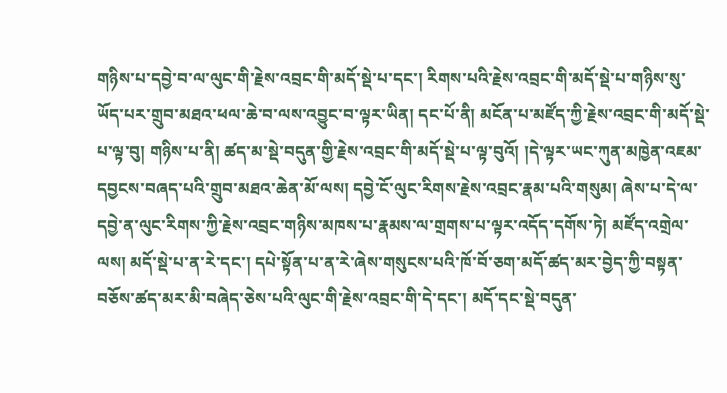གཉིས་པ་དབྱེ་བ་ལ་ལུང་གི་རྗེས་འབྲང་གི་མདོ་སྡེ་པ་དང་། རིགས་པའི་རྗེས་འབྲང་གི་མདོ་སྡེ་པ་གཉིས་སུ་ཡོད་པར་གྲུབ་མཐའ་ཕལ་ཆེ་བ་ལས་འབྱུང་བ་ལྟར་ཡིན། དང་པོ་ནི། མངོན་པ་མཛོད་ཀྱི་རྗེས་འབྲང་གི་མདོ་སྡེ་པ་ལྟ་བུ། གཉིས་པ་ནི། ཚད་མ་སྡེ་བདུན་གྱི་རྗེས་འབྲང་གི་མདོ་སྡེ་པ་ལྟ་བུའོ། །དེ་ལྟར་ཡང་ཀུན་མཁྱེན་འཇམ་དབྱངས་བཞད་པའི་གྲུབ་མཐའ་ཆེན་མོ་ལས། དབྱེ་ངོ་ལུང་རིགས་རྗེས་འབྲང་རྣམ་པའི་གསུམ། ཞེས་པ་དེ་ལ་དབྱེ་ན་ལུང་རིགས་ཀྱི་རྗེས་འབྲང་གཉིས་མཁས་པ་རྣམས་ལ་གྲགས་པ་ལྟར་འདོད་དགོས་ཏེ། མཛོད་འགྲེལ་ལས། མདོ་སྡེ་པ་ན་རེ་དང་། དཔེ་སྟོན་པ་ན་རེ་ཞེས་གསུངས་པའི་ཁོ་བོ་ཅག་མདོ་ཚད་མར་བྱེད་ཀྱི་བསྟན་བཅོས་ཚད་མར་མི་བཞེད་ཅེས་པའི་ལུང་གི་རྗེས་འབྲང་གི་དེ་དང་། མདོ་དང་སྡེ་བདུན་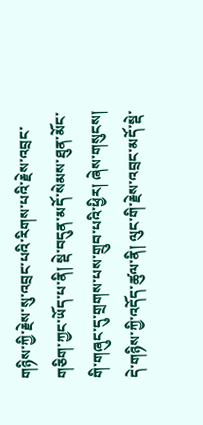གཉིས་ཀྱི་རྗེས་སུ་འབྲང་པའི་རིགས་པའི་རྗེས་འབྲང་གཅིག་ཀྱང་ཡོད་པ་ནི། སྡེ་བདུན་མདོ་སེམས་ཐུན་མོང་གི་གཞུང་དུ་གྲགས་པས་གྲུབ་པའི་ཕྱིར། ཞེས་གསུངས། དེ་གཉིས་ཀྱི་འདོད་ཚུལ་ནི། ལུང་གི་རྗེས་འབྲང་མདོ་སྡེ་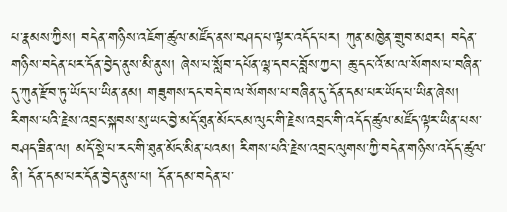པ་རྣམས་ཀྱིས། བདེན་གཉིས་འཇོག་ཚུལ་མཛོད་ནས་བཤད་པ་ལྟར་འདོད་པར། ཀུན་མཁྱེན་གྲུབ་མཐར། བདེན་གཉིས་བདེན་པར་དོན་བྱེད་ནུས་མི་ནུས། ཞེས་པ་སློབ་དཔོན་ལྷ་དབང་བློས་ཀྱང་། ཆུ་དང་འོ་མ་ལ་སོགས་པ་བཞིན་དུ་ཀུན་རྫོབ་ཏུ་ཡོད་པ་ཡིན་ནམ། གཟུགས་དང་བདེ་བ་ལ་སོགས་པ་བཞིན་དུ་དོན་དམ་པར་ཡོད་པ་ཡིན་ཞེས། རིགས་པའི་རྗེས་འབྲང་སྐབས་སུ་ཡང་བྱེ་མདོ་ཐུན་མོང་ངམ་ལུང་གི་རྗེས་འབྲང་གི་འདོད་ཚུལ་མཛོད་ལྟར་ཡིན་པས་བཤད་ཟིན་ལ། མདོ་སྡེ་པ་རང་གི་ཐུན་མོང་མིན་པའམ། རིགས་པའི་རྗེས་འབྲང་ལུགས་ཀྱི་བདེན་གཉིས་འདོད་ཚུལ་ནི། དོན་དམ་པར་དོན་བྱེད་ནུས་པ། དོན་དམ་བདེན་པ་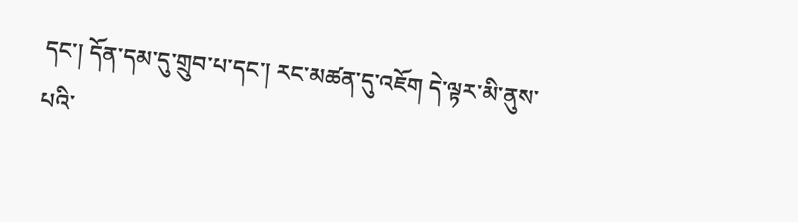དང་། དོན་དམ་དུ་གྲུབ་པ་དང་། རང་མཚན་དུ་འཇོག དེ་ལྟར་མི་ནུས་པའི་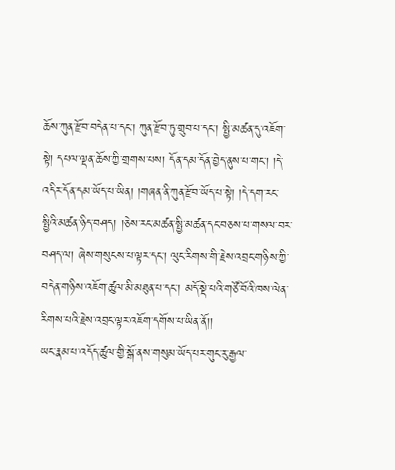ཆོས་ཀུན་རྫོབ་བདེན་པ་དང་། ཀུན་རྫོབ་ཏུ་གྲུབ་པ་དང་། སྤྱི་མཚན་དུ་འཇོག་སྟེ། དཔལ་ལྡན་ཆོས་ཀྱི་གྲགས་པས། དོན་དམ་དོན་བྱེད་ནུས་པ་གང་། །དེ་འདིར་དོན་དམ་ཡོད་པ་ཡིན། །གཞན་ནི་ཀུན་རྫོབ་ཡོད་པ་སྟེ། །དེ་དག་རང་སྤྱིའི་མཚན་ཉིད་བཤད། །ཅེས་རང་མཚན་སྤྱི་མཚན་དང་བཅས་པ་གསལ་བར་བཤད་ལ། ཞེས་གསུངས་པ་ལྟར་དང་། ལུང་རིགས་གི་རྗེས་འབྲང་གཉིས་ཀྱི་བདེན་གཉིས་འཇོག་ཚུལ་མི་མཐུན་པ་དང་། མདོ་སྡེ་པའི་གཙོ་བོའི་ཁས་ལེན་རིགས་པའི་རྗེས་འབྲང་ལྟར་འཇོག་དགོས་པ་ཡིན་ནོ།།
ཡང་རྣམ་པ་འདོད་ཚུལ་གྱི་སྒོ་ནས་གསུམ་ཡོད་པར་གུང་རུ་རྒྱལ་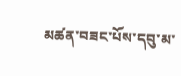མཚན་བཟང་པོས་དབུ་མ་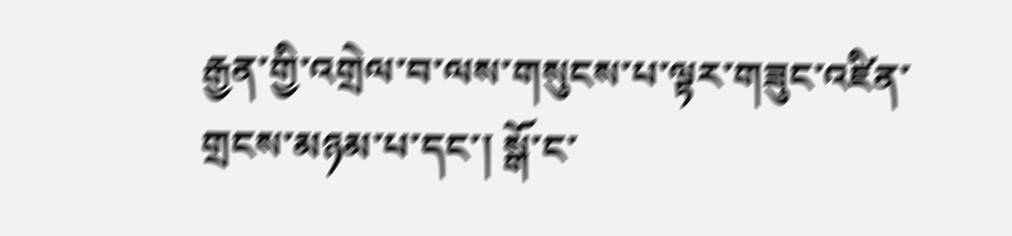རྒྱན་གྱི་འགྲེལ་བ་ལས་གསུངས་པ་ལྟར་གཟུང་འཛིན་གྲངས་མཉམ་པ་དང་། སྒོ་ང་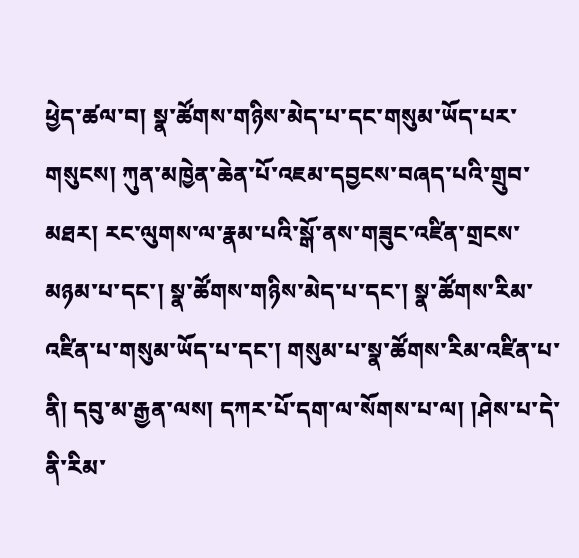ཕྱེད་ཚལ་བ། སྣ་ཚོགས་གཉིས་མེད་པ་དང་གསུམ་ཡོད་པར་གསུངས། ཀུན་མཁྱེན་ཆེན་པོ་འཇམ་དབྱངས་བཞད་པའི་གྲུབ་མཐར། རང་ལུགས་ལ་རྣམ་པའི་སྒོ་ནས་གཟུང་འཛིན་གྲངས་མཉམ་པ་དང་། སྣ་ཚོགས་གཉིས་མེད་པ་དང་། སྣ་ཚོགས་རིམ་འཛིན་པ་གསུམ་ཡོད་པ་དང་། གསུམ་པ་སྣ་ཚོགས་རིམ་འཛིན་པ་ནི། དབུ་མ་རྒྱན་ལས། དཀར་པོ་དག་ལ་སོགས་པ་ལ། །ཤེས་པ་དེ་ནི་རིམ་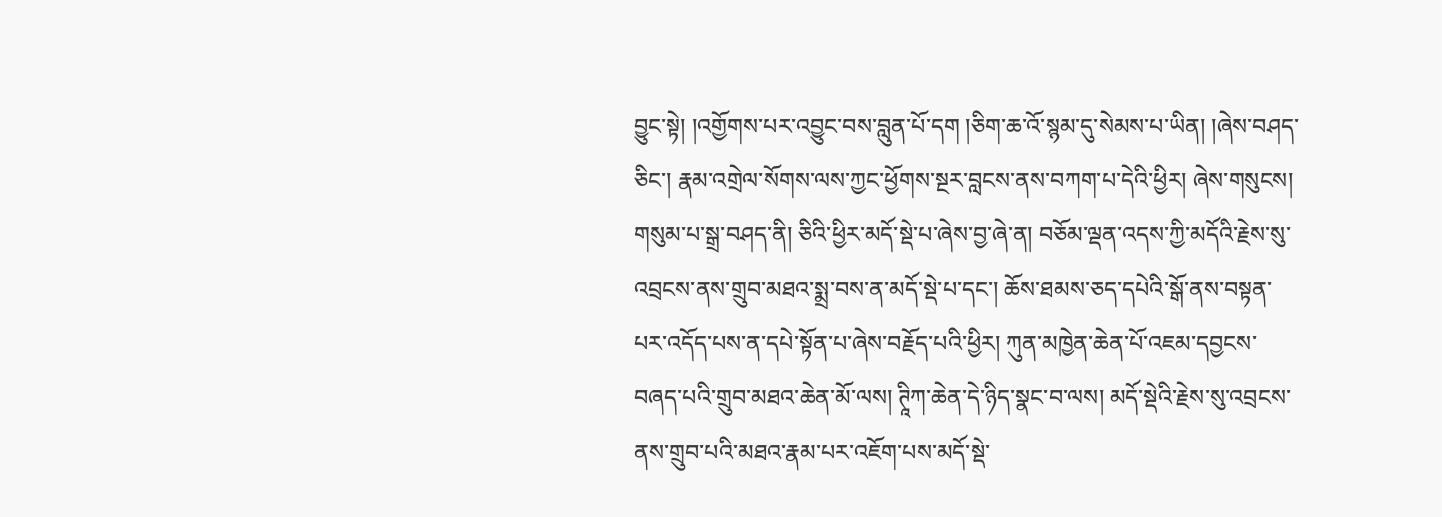བྱུང་སྟེ། །འགྱོགས་པར་འབྱུང་བས་བླུན་པོ་དག །ཅིག་ཆ་འོ་སྙམ་དུ་སེམས་པ་ཡིན། །ཞེས་བཤད་ཅིང་། རྣམ་འགྲེལ་སོགས་ལས་ཀྱང་ཕྱོགས་སྔར་བླངས་ནས་བཀག་པ་དེའི་ཕྱིར། ཞེས་གསུངས།
གསུམ་པ་སྒྲ་བཤད་ནི། ཅིའི་ཕྱིར་མདོ་སྡེ་པ་ཞེས་བྱ་ཞེ་ན། བཅོམ་ལྡན་འདས་ཀྱི་མདོའི་རྗེས་སུ་འབྲངས་ནས་གྲུབ་མཐའ་སྨྲ་བས་ན་མདོ་སྡེ་པ་དང་། ཆོས་ཐམས་ཅད་དཔེའི་སྒོ་ནས་བསྟན་པར་འདོད་པས་ན་དཔེ་སྟོན་པ་ཞེས་བརྗོད་པའི་ཕྱིར། ཀུན་མཁྱེན་ཆེན་པོ་འཇམ་དབྱངས་བཞད་པའི་གྲུབ་མཐའ་ཆེན་མོ་ལས། ཊཱིཀ་ཆེན་དེ་ཉིད་སྣང་བ་ལས། མདོ་སྡེའི་རྗེས་སུ་འབྲངས་ནས་གྲུབ་པའི་མཐའ་རྣམ་པར་འཇོག་པས་མདོ་སྡེ་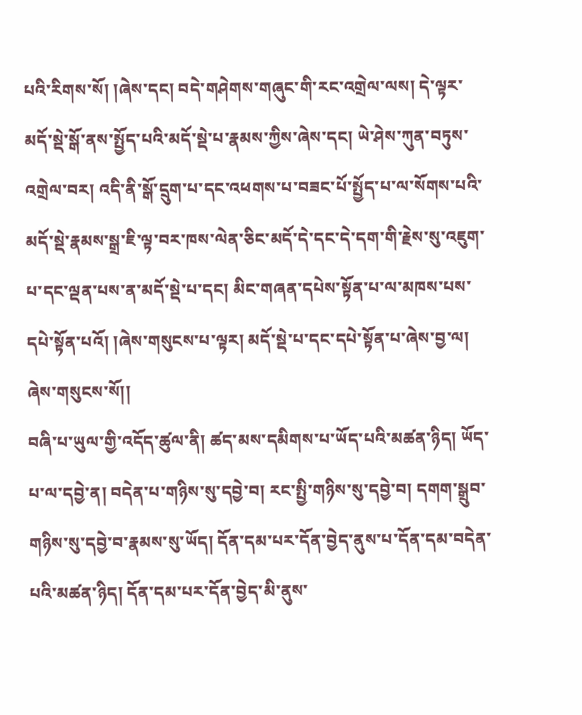པའི་རིགས་སོ། །ཞེས་དང། བདེ་གཤེགས་གཞུང་གི་རང་འགྲེལ་ལས། དེ་ལྟར་མདོ་སྡེ་སྒོ་ནས་སྤྱོད་པའི་མདོ་སྡེ་པ་རྣམས་ཀྱིས་ཞེས་དང། ཡེ་ཤེས་ཀུན་བཏུས་འགྲེལ་བར། འདི་ནི་སྒོ་དྲུག་པ་དང་འཕགས་པ་བཟང་པོ་སྤྱོད་པ་ལ་སོགས་པའི་མདོ་སྡེ་རྣམས་སྒྲ་ཇི་ལྟ་བར་ཁས་ལེན་ཅིང་མདོ་དེ་དང་དེ་དག་གི་རྗེས་སུ་འཇུག་པ་དང་ལྡན་པས་ན་མདོ་སྡེ་པ་དང། མིང་གཞན་དཔེས་སྟོན་པ་ལ་མཁས་པས་དཔེ་སྟོན་པའོ། །ཞེས་གསུངས་པ་ལྟར། མདོ་སྡེ་པ་དང་དཔེ་སྟོན་པ་ཞེས་བྱ་ལ། ཞེས་གསུངས་སོ།།
བཞི་པ་ཡུལ་གྱི་འདོད་ཚུལ་ནི། ཚད་མས་དམིགས་པ་ཡོད་པའི་མཚན་ཉིད། ཡོད་པ་ལ་དབྱེ་ན། བདེན་པ་གཉིས་སུ་དབྱེ་བ། རང་སྤྱི་གཉིས་སུ་དབྱེ་བ། དགག་སྒྲུབ་གཉིས་སུ་དབྱེ་བ་རྣམས་སུ་ཡོད། དོན་དམ་པར་དོན་བྱེད་ནུས་པ་དོན་དམ་བདེན་པའི་མཚན་ཉིད། དོན་དམ་པར་དོན་བྱེད་མི་ནུས་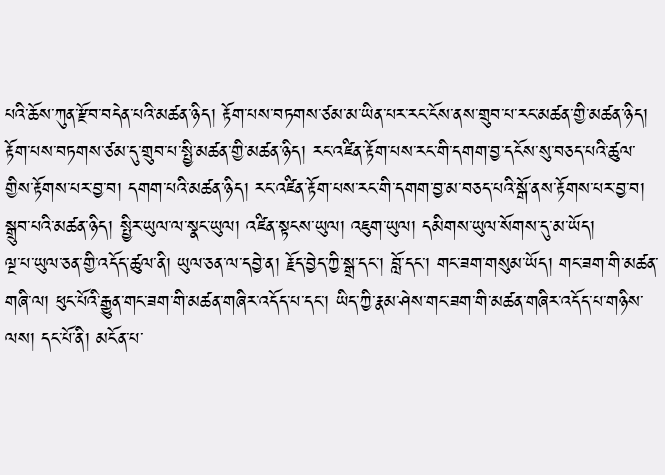པའི་ཆོས་ཀུན་རྫོབ་བདེན་པའི་མཚན་ཉིད། རྟོག་པས་བཏགས་ཙམ་མ་ཡིན་པར་རང་ངོས་ནས་གྲུབ་པ་རང་མཚན་གྱི་མཚན་ཉིད། རྟོག་པས་བཏགས་ཙམ་དུ་གྲུབ་པ་སྤྱི་མཚན་གྱི་མཚན་ཉིད། རང་འཛིན་རྟོག་པས་རང་གི་དགག་བྱ་དངོས་སུ་བཅད་པའི་ཚུལ་གྱིས་རྟོགས་པར་བྱ་བ། དགག་པའི་མཚན་ཉིད། རང་འཛིན་རྟོག་པས་རང་གི་དགག་བྱ་མ་བཅད་པའི་སྒོ་ནས་རྟོགས་པར་བྱ་བ། སྒྲུབ་པའི་མཚན་ཉིད། སྤྱིར་ཡུལ་ལ་སྣང་ཡུལ། འཛིན་སྟངས་ཡུལ། འཇུག་ཡུལ། དམིགས་ཡུལ་སོགས་དུ་མ་ཡོད།
ལྔ་པ་ཡུལ་ཅན་གྱི་འདོད་ཚུལ་ནི། ཡུལ་ཅན་ལ་དབྱེ་ན། རྗོད་བྱེད་ཀྱི་སྒྲ་དང་། བློ་དང་། གང་ཟག་གསུམ་ཡོད། གང་ཟག་གི་མཚན་གཞི་ལ། ཕུང་པོའི་རྒྱུན་གང་ཟག་གི་མཚན་གཞིར་འདོད་པ་དང་། ཡིད་ཀྱི་རྣམ་ཤེས་གང་ཟག་གི་མཚན་གཞིར་འདོད་པ་གཉིས་ལས། དང་པོ་ནི། མངོན་པ་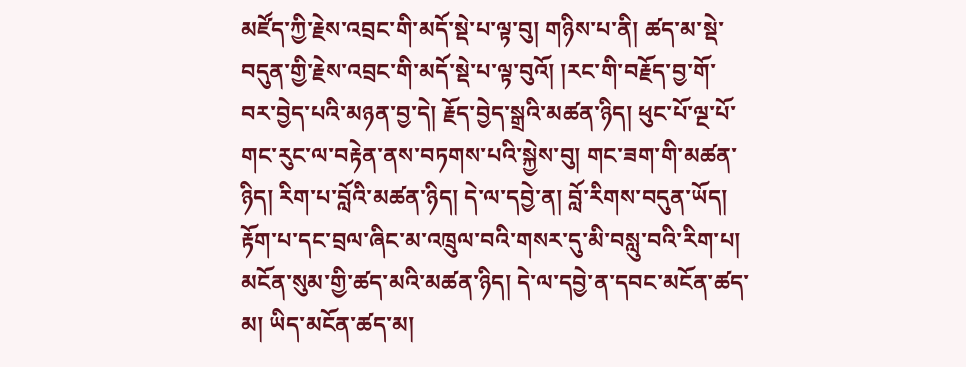མཛོད་ཀྱི་རྗེས་འབྲང་གི་མདོ་སྡེ་པ་ལྟ་བུ། གཉིས་པ་ནི། ཚད་མ་སྡེ་བདུན་གྱི་རྗེས་འབྲང་གི་མདོ་སྡེ་པ་ལྟ་བུའོ། །རང་གི་བརྗོད་བྱ་གོ་བར་བྱེད་པའི་མཉན་བྱ་དེ། རྗོད་བྱེད་སྒྲའི་མཚན་ཉིད། ཕུང་པོ་ལྔ་པོ་གང་རུང་ལ་བརྟེན་ནས་བཏགས་པའི་སྐྱེས་བུ། གང་ཟག་གི་མཚན་ཉིད། རིག་པ་བློའི་མཚན་ཉིད། དེ་ལ་དབྱེ་ན། བློ་རིགས་བདུན་ཡོད། རྟོག་པ་དང་བྲལ་ཞིང་མ་འཁྲུལ་བའི་གསར་དུ་མི་བསླུ་བའི་རིག་པ། མངོན་སུམ་གྱི་ཚད་མའི་མཚན་ཉིད། དེ་ལ་དབྱེ་ན་དབང་མངོན་ཚད་མ། ཡིད་མངོན་ཚད་མ།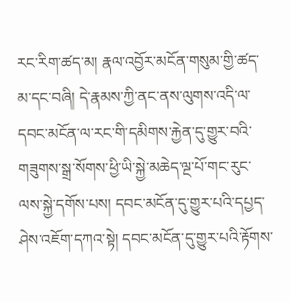རང་རིག་ཚད་མ། རྣལ་འབྱོར་མངོན་གསུམ་གྱི་ཚད་མ་དང་བཞི། དེ་རྣམས་ཀྱི་ནང་ནས་ལུགས་འདི་ལ་དབང་མངོན་ལ་རང་གི་དམིགས་རྐྱེན་དུ་གྱུར་བའི་གཟུགས་སྒྲ་སོགས་ཕྱི་ཡི་སྐྱེ་མཆེད་ལྔ་པོ་གང་རུང་ལས་སྐྱེ་དགོས་པས། དབང་མངོན་དུ་གྱུར་པའི་དཔྱད་ཤེས་འཇོག་དཀའ་སྟེ། དབང་མངོན་དུ་གྱུར་པའི་རྟོགས་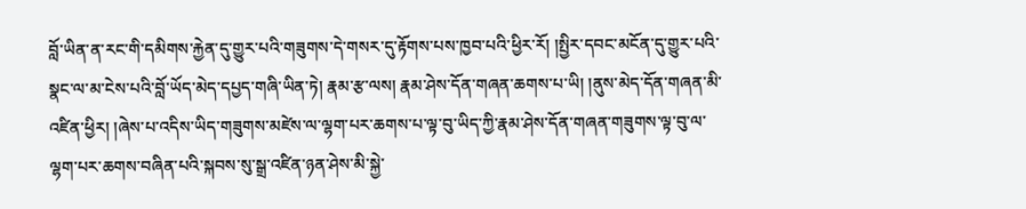བློ་ཡིན་ན་རང་གི་དམིགས་རྐྱེན་དུ་གྱུར་པའི་གཟུགས་དེ་གསར་དུ་རྟོགས་པས་ཁྱབ་པའི་ཕྱིར་རོ། །སྤྱིར་དབང་མངོན་དུ་གྱུར་པའི་སྣང་ལ་མ་ངེས་པའི་བློ་ཡོད་མེད་དཔྱད་གཞི་ཡིན་ཏེ། རྣམ་རྩ་ལས། རྣམ་ཤེས་དོན་གཞན་ཆགས་པ་ཡི། །ནུས་མེད་དོན་གཞན་མི་འཛིན་ཕྱིར། །ཞེས་པ་འདིས་ཡིད་གཟུགས་མཛེས་ལ་ལྷག་པར་ཆགས་པ་ལྟ་བུ་ཡིད་ཀྱི་རྣམ་ཤེས་དོན་གཞན་གཟུགས་ལྟ་བུ་ལ་ལྷག་པར་ཆགས་བཞིན་པའི་སྐབས་སུ་སྒྲ་འཛིན་ཉན་ཤེས་མི་སྐྱེ་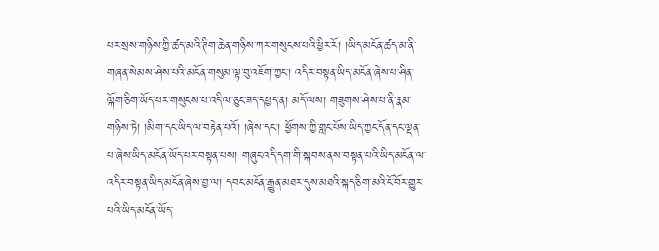པར་སྲས་གཉིས་ཀྱི་ཚད་མའི་ཊིག་ཆེན་གཉིས་ཀར་གསུངས་པའི་ཕྱིར་རོ། །ཡིད་མངོན་ཚད་མ་ནི་གཞན་སེམས་ཤེས་པའི་མངོན་གསུམ་ལྟ་བུ་འཇོག་ཀྱང་། འདིར་བསྟན་ཡིད་མངོན་ཞེས་པ་ཤིན་ལྐོག་ཅིག་ཡོད་པར་གསུངས་པ་འདི་ལ་ཅུང་ཟད་དཔྱད་ན། མདོ་ལས། གཟུགས་ཤེས་པ་ནི་རྣམ་གཉིས་ཏེ། །མིག་དང་ཡིད་ལ་བརྟེན་པའོ། །ཞེས་དང་། ཕྱོགས་ཀྱི་གླང་པོས་ཡིད་ཀྱང་དོན་དང་ལྡན་པ་ཞེས་ཡིད་མངོན་ཡོད་པར་བསྟན་པས། གཞུང་འདི་དག་གི་སྐབས་ནས་བསྟན་པའི་ཡིད་མངོན་ལ་འདིར་བསྟན་ཡིད་མངོན་ཞེས་བྱ་ལ། དབང་མངོན་རྒྱུན་མཐར་དུས་མཐའི་སྐད་ཅིག་མའི་ངོ་བོར་གྱུར་པའི་ཡིད་མངོན་ཡོད་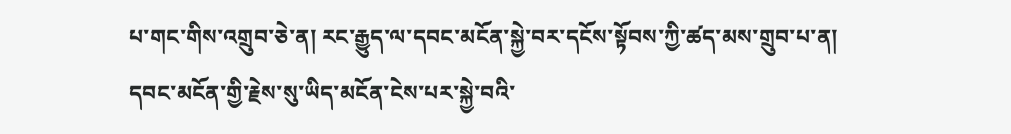པ་གང་གིས་འགྲུབ་ཅེ་ན། རང་རྒྱུད་ལ་དབང་མངོན་སྐྱེ་བར་དངོས་སྟོབས་ཀྱི་ཚད་མས་གྲུབ་པ་ན། དབང་མངོན་གྱི་རྗེས་སུ་ཡིད་མངོན་ངེས་པར་སྐྱེ་བའི་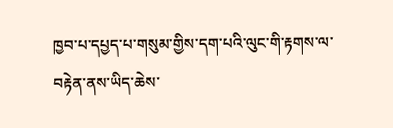ཁྱབ་པ་དཔྱད་པ་གསུམ་གྱིས་དག་པའི་ལུང་གི་རྟགས་ལ་བརྟེན་ནས་ཡིད་ཆེས་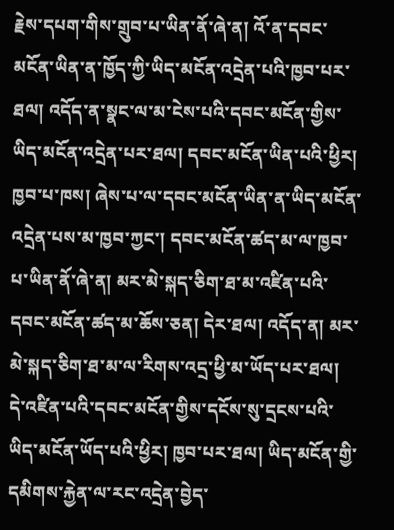རྗེས་དཔག་གིས་གྲུབ་པ་ཡིན་ནོ་ཞེ་ན། འོ་ན་དབང་མངོན་ཡིན་ན་ཁྱོད་ཀྱི་ཡིད་མངོན་འདྲེན་པའི་ཁྱབ་པར་ཐལ། འདོད་ན་སྣང་ལ་མ་ངེས་པའི་དབང་མངོན་གྱིས་ཡིད་མངོན་འདྲེན་པར་ཐལ། དབང་མངོན་ཡིན་པའི་ཕྱིར། ཁྱབ་པ་ཁས། ཞེས་པ་ལ་དབང་མངོན་ཡིན་ན་ཡིད་མངོན་འདྲེན་པས་མ་ཁྱབ་ཀྱང་། དབང་མངོན་ཚད་མ་ལ་ཁྱབ་པ་ཡིན་ནོ་ཞེ་ན། མར་མེ་སྐད་ཅིག་ཐ་མ་འཛིན་པའི་དབང་མངོན་ཚད་མ་ཆོས་ཅན། དེར་ཐལ། འདོད་ན། མར་མེ་སྐད་ཅིག་ཐ་མ་ལ་རིགས་འདྲ་ཕྱི་མ་ཡོད་པར་ཐལ། དེ་འཛིན་པའི་དབང་མངོན་གྱིས་དངོས་སུ་དྲངས་པའི་ཡིད་མངོན་ཡོད་པའི་ཕྱིར། ཁྱབ་པར་ཐལ། ཡིད་མངོན་གྱི་དམིགས་རྐྱེན་ལ་རང་འདྲེན་བྱེད་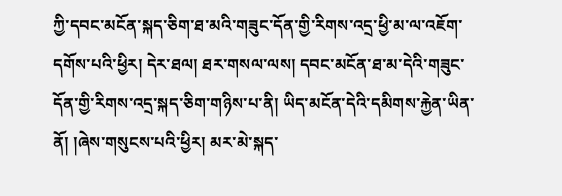ཀྱི་དབང་མངོན་སྐད་ཅིག་ཐ་མའི་གཟུང་དོན་གྱི་རིགས་འདྲ་ཕྱི་མ་ལ་འཇོག་དགོས་པའི་ཕྱིར། དེར་ཐལ། ཐར་གསལ་ལས། དབང་མངོན་ཐ་མ་དེའི་གཟུང་དོན་གྱི་རིགས་འདྲ་སྐད་ཅིག་གཉིས་པ་ནི། ཡིད་མངོན་དེའི་དམིགས་རྐྱེན་ཡིན་ནོ། །ཞེས་གསུངས་པའི་ཕྱིར། མར་མེ་སྐད་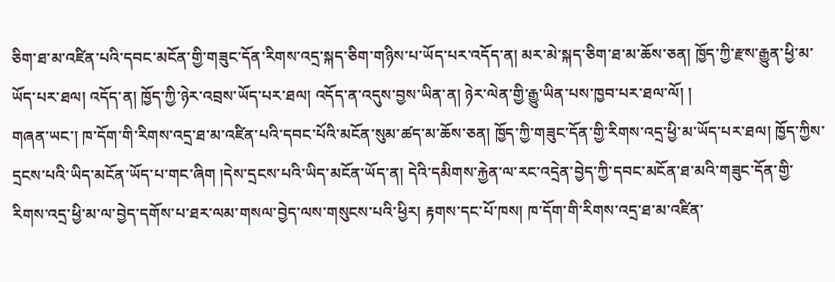ཅིག་ཐ་མ་འཛིན་པའི་དབང་མངོན་གྱི་གཟུང་དོན་རིགས་འདྲ་སྐད་ཅིག་གཉིས་པ་ཡོད་པར་འདོད་ན། མར་མེ་སྐད་ཅིག་ཐ་མ་ཆོས་ཅན། ཁྱོད་ཀྱི་རྫས་རྒྱུན་ཕྱི་མ་ཡོད་པར་ཐལ། འདོད་ན། ཁྱོད་ཀྱི་ཉེར་འབྲས་ཡོད་པར་ཐལ། འདོད་ན་འདུས་བྱས་ཡིན་ན། ཉེར་ལེན་གྱི་རྒྱུ་ཡིན་པས་ཁྱབ་པར་ཐལ་ལོ། །
གཞན་ཡང་། ཁ་དོག་གི་རིགས་འདྲ་ཐ་མ་འཛིན་པའི་དབང་པོའི་མངོན་སུམ་ཚད་མ་ཆོས་ཅན། ཁྱོད་ཀྱི་གཟུང་དོན་གྱི་རིགས་འདྲ་ཕྱི་མ་ཡོད་པར་ཐལ། ཁྱོད་ཀྱིས་དྲངས་པའི་ཡིད་མངོན་ཡོད་པ་གང་ཞིག །དེས་དྲངས་པའི་ཡིད་མངོན་ཡོད་ན། དེའི་དམིགས་རྐྱེན་ལ་རང་འདྲེན་བྱེད་ཀྱི་དབང་མངོན་ཐ་མའི་གཟུང་དོན་གྱི་རིགས་འདྲ་ཕྱི་མ་ལ་བྱེད་དགོས་པ་ཐར་ལམ་གསལ་བྱེད་ལས་གསུངས་པའི་ཕྱིར། རྟགས་དང་པོ་ཁས། ཁ་དོག་གི་རིགས་འདྲ་ཐ་མ་འཛིན་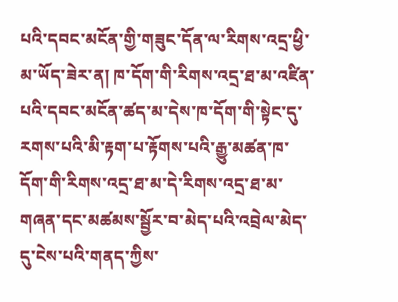པའི་དབང་མངོན་གྱི་གཟུང་དོན་ལ་རིགས་འདྲ་ཕྱི་མ་ཡོད་ཟེར་ན། ཁ་དོག་གི་རིགས་འདྲ་ཐ་མ་འཛིན་པའི་དབང་མངོན་ཚད་མ་དེས་ཁ་དོག་གི་སྟེང་དུ་རགས་པའི་མི་རྟག་པ་རྟོགས་པའི་རྒྱུ་མཚན་ཁ་དོག་གི་རིགས་འདྲ་ཐ་མ་དེ་རིགས་འདྲ་ཐ་མ་གཞན་དང་མཚམས་སྦྱོར་བ་མེད་པའི་འབྲེལ་མེད་དུ་ངེས་པའི་གནད་ཀྱིས་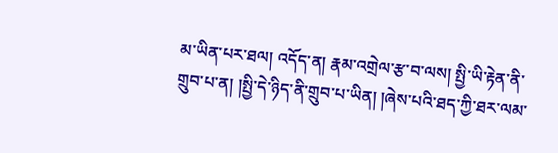མ་ཡིན་པར་ཐལ། འདོད་ན། རྣམ་འགྲེལ་རྩ་བ་ལས། སྤྱི་ཡི་རྟེན་ནི་གྲུབ་པ་ན། །སྤྱི་དེ་ཉིད་ནི་གྲུབ་པ་ཡིན། །ཞེས་པའི་ཐད་ཀྱི་ཐར་ལམ་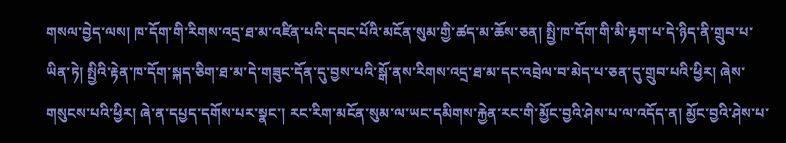གསལ་བྱེད་ལས། ཁ་དོག་གི་རིགས་འདྲ་ཐ་མ་འཛིན་པའི་དབང་པོའི་མངོན་སུམ་གྱི་ཚད་མ་ཆོས་ཅན། སྤྱི་ཁ་དོག་གི་མི་རྟག་པ་དེ་ཉིད་ནི་གྲུབ་པ་ཡིན་ཏེ། སྤྱིའི་རྟེན་ཁ་དོག་སྐད་ཅིག་ཐ་མ་དེ་གཟུང་དོན་དུ་བྱས་པའི་སྒོ་ནས་རིགས་འདྲ་ཐ་མ་དང་འབྲེལ་བ་མེད་པ་ཅན་དུ་གྲུབ་པའི་ཕྱིར། ཞེས་གསུངས་པའི་ཕྱིར། ཞེ་ན་དཔྱད་དགོས་པར་སྣང་། རང་རིག་མངོན་སུམ་ལ་ཡང་དམིགས་རྐྱེན་རང་གི་མྱོང་བྱའི་ཤེས་པ་ལ་འདོད་ན། མྱོང་བྱའི་ཤེས་པ་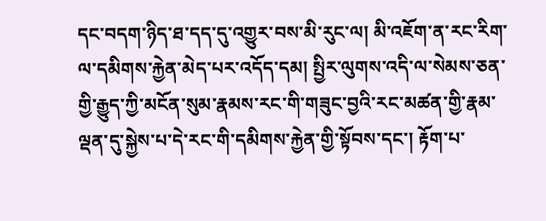དང་བདག་ཉིད་ཐ་དད་དུ་འགྱུར་བས་མི་རུང་ལ། མི་འཇོག་ན་རང་རིག་ལ་དམིགས་རྐྱེན་མེད་པར་འདོད་དམ། སྤྱིར་ལུགས་འདི་ལ་སེམས་ཅན་གྱི་རྒྱུད་ཀྱི་མངོན་སུམ་རྣམས་རང་གི་གཟུང་བྱའི་རང་མཚན་གྱི་རྣམ་ལྡན་དུ་སྐྱེས་པ་དེ་རང་གི་དམིགས་རྐྱེན་གྱི་སྟོབས་དང་། རྟོག་པ་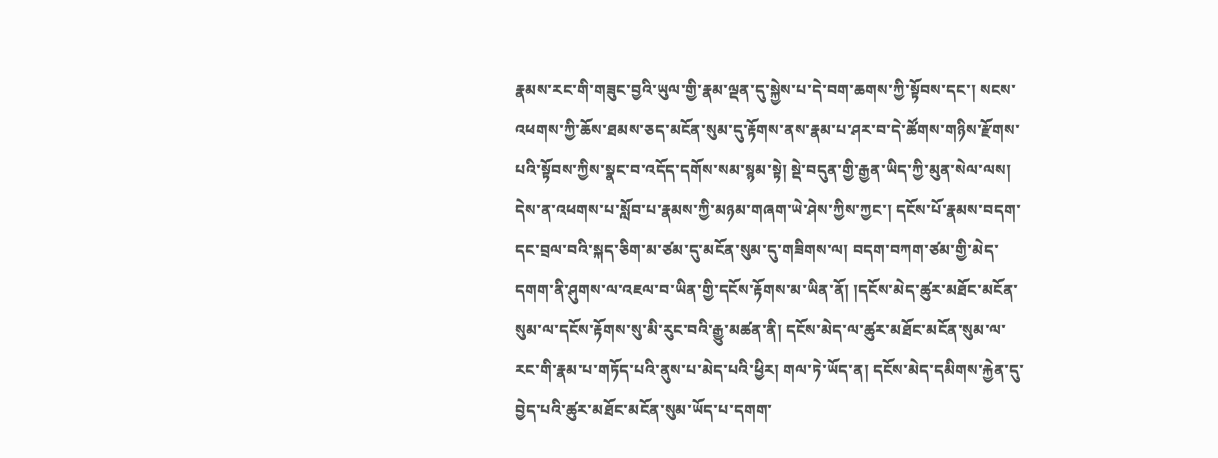རྣམས་རང་གི་གཟུང་བྱའི་ཡུལ་གྱི་རྣམ་ལྡན་དུ་སྐྱེས་པ་དེ་བག་ཆགས་ཀྱི་སྟོབས་དང་། སངས་འཕགས་ཀྱི་ཆོས་ཐམས་ཅད་མངོན་སུམ་དུ་རྟོགས་ནས་རྣམ་པ་ཤར་བ་དེ་ཚོགས་གཉིས་རྫོགས་པའི་སྟོབས་ཀྱིས་སྣང་བ་འདོད་དགོས་སམ་སྙམ་སྟེ། སྡེ་བདུན་གྱི་རྒྱན་ཡིད་ཀྱི་མུན་སེལ་ལས། དེས་ན་འཕགས་པ་སློབ་པ་རྣམས་ཀྱི་མཉམ་གཞག་ཡེ་ཤེས་ཀྱིས་ཀྱང་། དངོས་པོ་རྣམས་བདག་དང་བྲལ་བའི་སྐད་ཅིག་མ་ཙམ་དུ་མངོན་སུམ་དུ་གཟིགས་ལ། བདག་བཀག་ཙམ་གྱི་མེད་དགག་ནི་ཤུགས་ལ་འཇལ་བ་ཡིན་གྱི་དངོས་རྟོགས་མ་ཡིན་ནོ། །དངོས་མེད་ཚུར་མཐོང་མངོན་སུམ་ལ་དངོས་རྟོགས་སུ་མི་རུང་བའི་རྒྱུ་མཚན་ནི། དངོས་མེད་ལ་ཚུར་མཐོང་མངོན་སུམ་ལ་རང་གི་རྣམ་པ་གཏོད་པའི་ནུས་པ་མེད་པའི་ཕྱིར། གལ་ཏེ་ཡོད་ན། དངོས་མེད་དམིགས་རྐྱེན་དུ་བྱེད་པའི་ཚུར་མཐོང་མངོན་སུམ་ཡོད་པ་དགག་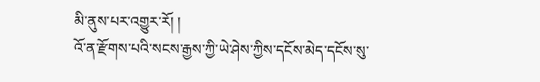མི་ནུས་པར་འགྱུར་རོ། །
འོ་ན་རྫོགས་པའི་སངས་རྒྱས་ཀྱི་ཡེ་ཤེས་ཀྱིས་དངོས་མེད་དངོས་སུ་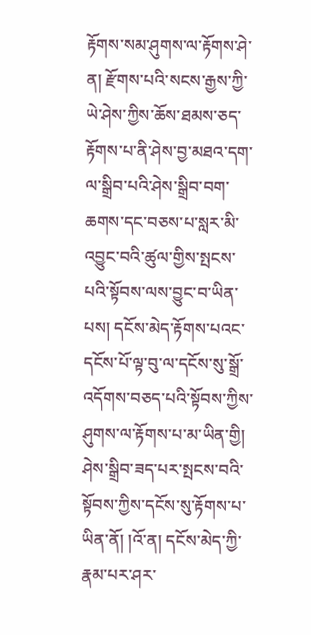རྟོགས་སམ་ཤུགས་ལ་རྟོགས་ཤེ་ན། རྫོགས་པའི་སངས་རྒྱས་ཀྱི་ཡེ་ཤེས་ཀྱིས་ཆོས་ཐམས་ཅད་རྟོགས་པ་ནི་ཤེས་བྱ་མཐའ་དག་ལ་སྒྲིབ་པའི་ཤེས་སྒྲིབ་བག་ཆགས་དང་བཅས་པ་སླར་མི་འབྱུང་བའི་ཚུལ་གྱིས་སྤངས་པའི་སྟོབས་ལས་བྱུང་བ་ཡིན་པས། དངོས་མེད་རྟོགས་པའང་དངོས་པོ་ལྟ་བུ་ལ་དངོས་སུ་སྒྲོ་འདོགས་བཅད་པའི་སྟོབས་ཀྱིས་ཤུགས་ལ་རྟོགས་པ་མ་ཡིན་གྱི། ཤེས་སྒྲིབ་ཟད་པར་སྤངས་བའི་སྟོབས་ཀྱིས་དངོས་སུ་རྟོགས་པ་ཡིན་ནོ། །འོ་ན། དངོས་མེད་ཀྱི་རྣམ་པར་ཤར་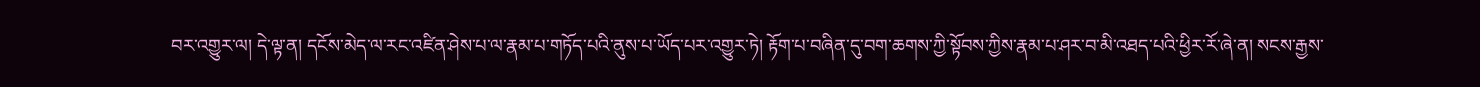བར་འགྱུར་ལ། དེ་ལྟ་ན། དངོས་མེད་ལ་རང་འཛིན་ཤེས་པ་ལ་རྣམ་པ་གཏོད་པའི་ནུས་པ་ཡོད་པར་འགྱུར་ཏེ། རྟོག་པ་བཞིན་དུ་བག་ཆགས་ཀྱི་སྟོབས་ཀྱིས་རྣམ་པ་ཤར་བ་མི་འཐད་པའི་ཕྱིར་རོ་ཞེ་ན། སངས་རྒྱས་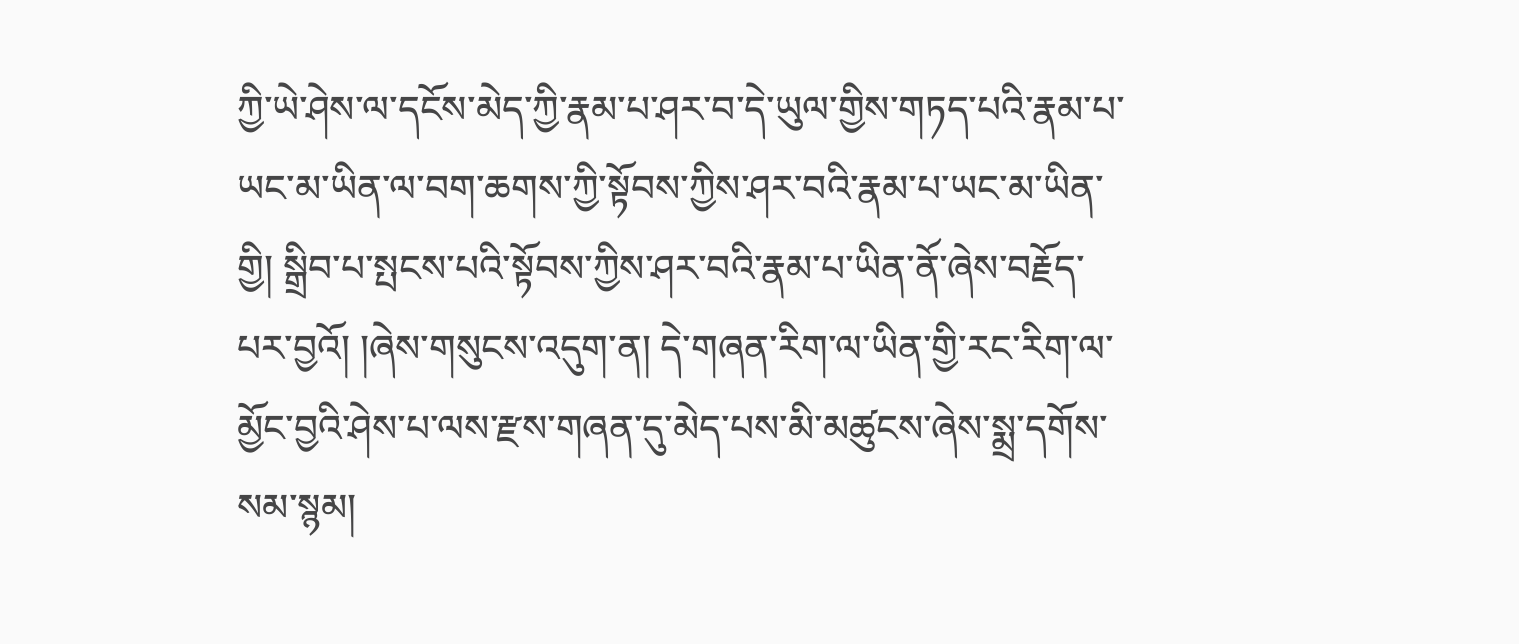ཀྱི་ཡེ་ཤེས་ལ་དངོས་མེད་ཀྱི་རྣམ་པ་ཤར་བ་དེ་ཡུལ་གྱིས་གཏད་པའི་རྣམ་པ་ཡང་མ་ཡིན་ལ་བག་ཆགས་ཀྱི་སྟོབས་ཀྱིས་ཤར་བའི་རྣམ་པ་ཡང་མ་ཡིན་གྱི། སྒྲིབ་པ་སྤངས་པའི་སྟོབས་ཀྱིས་ཤར་བའི་རྣམ་པ་ཡིན་ནོ་ཞེས་བརྗོད་པར་བྱའོ། །ཞེས་གསུངས་འདུག་ན། དེ་གཞན་རིག་ལ་ཡིན་གྱི་རང་རིག་ལ་མྱོང་བྱའི་ཤེས་པ་ལས་རྫས་གཞན་དུ་མེད་པས་མི་མཚུངས་ཞེས་སྨྲ་དགོས་སམ་སྙམ།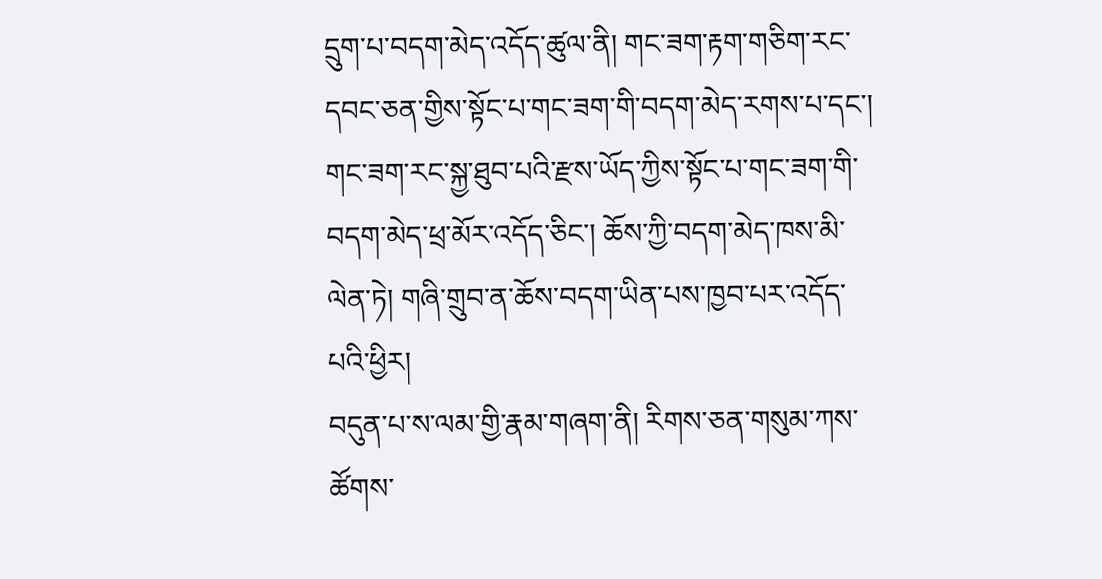དྲུག་པ་བདག་མེད་འདོད་ཚུལ་ནི། གང་ཟག་རྟག་གཅིག་རང་དབང་ཅན་གྱིས་སྟོང་པ་གང་ཟག་གི་བདག་མེད་རགས་པ་དང་། གང་ཟག་རང་སྐྱ་ཐུབ་པའི་རྫས་ཡོད་ཀྱིས་སྟོང་པ་གང་ཟག་གི་བདག་མེད་ཕྲ་མོར་འདོད་ཅིང་། ཆོས་ཀྱི་བདག་མེད་ཁས་མི་ལེན་ཏེ། གཞི་གྲུབ་ན་ཆོས་བདག་ཡིན་པས་ཁྱབ་པར་འདོད་པའི་ཕྱིར།
བདུན་པ་ས་ལམ་གྱི་རྣམ་གཞག་ནི། རིགས་ཅན་གསུམ་ཀས་ཚོགས་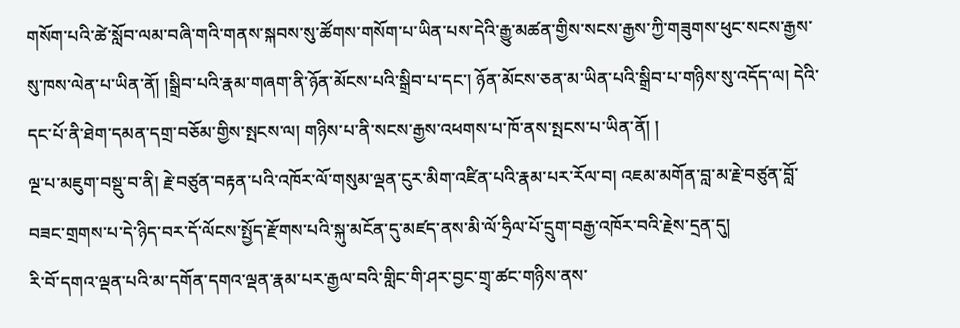གསོག་པའི་ཚེ་སློབ་ལམ་བཞི་གའི་གནས་སྐབས་སུ་ཚོགས་གསོག་པ་ཡིན་པས་དེའི་རྒྱུ་མཚན་གྱིས་སངས་རྒྱས་ཀྱི་གཟུགས་ཕུང་སངས་རྒྱས་སུ་ཁས་ལེན་པ་ཡིན་ནོ། །སྒྲིབ་པའི་རྣམ་གཞག་ནི་ཉོན་མོངས་པའི་སྒྲིབ་པ་དང་། ཉོན་མོངས་ཅན་མ་ཡིན་པའི་སྒྲིབ་པ་གཉིས་སུ་འདོད་ལ། དེའི་དང་པོ་ནི་ཐེག་དམན་དགྲ་བཅོམ་གྱིས་སྤངས་ལ། གཉིས་པ་ནི་སངས་རྒྱས་འཕགས་པ་ཁོ་ནས་སྤངས་པ་ཡིན་ནོ། །
ལྔ་པ་མཇུག་བསྡུ་བ་ནི། རྗེ་བཙུན་བརྟན་པའི་འཁོར་ལོ་གསུམ་ལྡན་ངུར་མིག་འཛིན་པའི་རྣམ་པར་རོལ་བ། འཇམ་མགོན་བླ་མ་རྗེ་བཙུན་བློ་བཟང་གྲགས་པ་དེ་ཉིད་བར་དོ་ལོངས་སྤྱོད་རྫོགས་པའི་སྐུ་མངོན་དུ་མཛད་ནས་མི་ལོ་ཧྲིལ་པོ་དྲུག་བརྒྱ་འཁོར་བའི་རྗེས་དྲན་དུ།
རི་བོ་དགའ་ལྡན་པའི་མ་དགོན་དགའ་ལྡན་རྣམ་པར་རྒྱལ་བའི་གླིང་གི་ཤར་བྱང་གྲྭ་ཚང་གཉིས་ནས་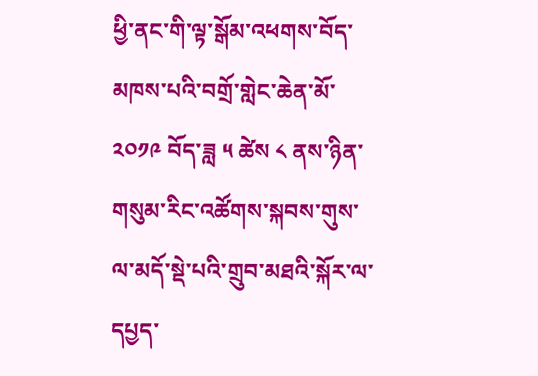ཕྱི་ནང་གི་ལྟ་སྒོམ་འཕགས་བོད་མཁས་པའི་བགྲོ་གླེང་ཆེན་མོ་༢༠༡༩ བོད་ཟླ ༥ ཚེས ༨ ནས་ཉིན་གསུམ་རིང་འཚོགས་སྐབས་གུས་ལ་མདོ་སྡེ་པའི་གྲུབ་མཐའི་སྐོར་ལ་དཔྱད་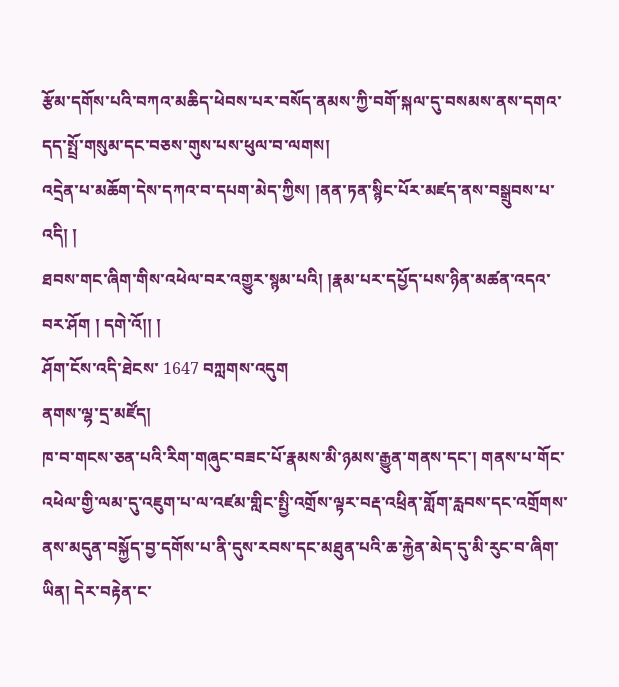རྩོམ་དགོས་པའི་བཀའ་མཆིད་ཕེབས་པར་བསོད་ནམས་ཀྱི་བགོ་སྐལ་དུ་བསམས་ནས་དགའ་དད་སྤྲོ་གསུམ་དང་བཅས་གུས་པས་ཕུལ་བ་ལགས།
འདྲེན་པ་མཆོག་དེས་དཀའ་བ་དཔག་མེད་ཀྱིས། །ནན་ཏན་སྙིང་པོར་མཛད་ནས་བསྒྲུབས་པ་འདི། །
ཐབས་གང་ཞིག་གིས་འཕེལ་བར་འགྱུར་སྙམ་པའི། །རྣམ་པར་དཔྱོད་པས་ཉིན་མཚན་འདའ་བར་ཤོག ། དགེ་འོ།། །
ཤོག་ངོས་འདི་ཐེངས་ 1647 བཀླགས་འདུག
ནགས་ལྷ་དྲ་མཛོད།
ཁ་བ་གངས་ཅན་པའི་རིག་གཞུང་བཟང་པོ་རྣམས་མི་ཉམས་རྒྱུན་གནས་དང་། གནས་པ་གོང་འཕེལ་གྱི་ལམ་དུ་འཇུག་པ་ལ་འཛམ་གླིང་སྤྱི་འགྲོས་ལྟར་བརྡ་འཕྲིན་གློག་རླབས་དང་འགྲོགས་ནས་མདུན་བསྐྱོད་བྱ་དགོས་པ་ནི་དུས་རབས་དང་མཐུན་པའི་ཆ་རྐྱེན་མེད་དུ་མི་རུང་བ་ཞིག་ཡིན། དེར་བརྟེན་ང་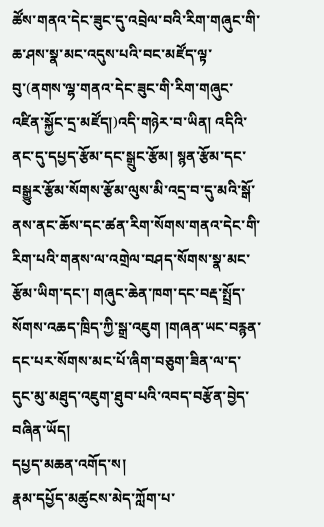ཚོས་གནའ་དེང་ཟུང་དུ་འབྲེལ་བའི་རིག་གཞུང་གི་ཆ་ཤས་སྣ་མང་འདུས་པའི་བང་མཛོད་ལྟ་བུ་(ནགས་ལྷ་གནའ་དེང་ཟུང་གི་རིག་གཞུང་འཛིན་སྐྱོང་དྲ་མཛོད།)འདི་གཉེར་བ་ཡིན། འདིའི་ནང་དུ་དཔྱད་རྩོམ་དང་སྒྲུང་རྩོམ། སྙན་རྩོམ་དང་བསྒྱུར་རྩོམ་སོགས་རྩོམ་ལུས་མི་འདྲ་བ་དུ་མའི་སྒོ་ནས་ནང་ཆོས་དང་ཚན་རིག་སོགས་གནའ་དེང་གི་རིག་པའི་གནས་ལ་འགྲེལ་བཤད་སོགས་སྣ་མང་རྩོམ་ཡིག་དང་། གཞུང་ཆེན་ཁག་དང་བརྡ་སྤྲོད་སོགས་འཆད་ཁྲིད་ཀྱི་སྒྲ་འཇུག །གཞན་ཡང་བརྙན་དང་པར་སོགས་མང་པོ་ཞིག་བཅུག་ཟིན་ལ་ད་དུང་མུ་མཐུད་འཇུག་ཐུབ་པའི་འབད་བརྩོན་བྱེད་བཞིན་ཡོད།
དཔྱད་མཆན་འགོད་ས།
རྣམ་དཔྱོད་མཚུངས་མེད་ཀློག་པ་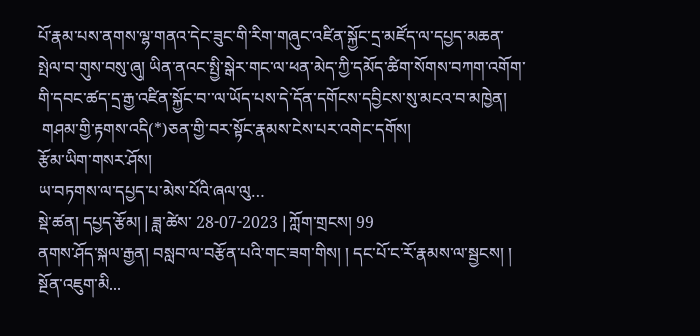པོ་རྣམ་པས་ནགས་ལྷ་གནའ་དེང་ཟུང་གི་རིག་གཞུང་འཛིན་སྐྱོང་དྲ་མཛོད་ལ་དཔྱད་མཆན་སྤེལ་བ་གུས་བསུ་ཞུ། ཡིན་ནའང་སྤྱི་སྒེར་གང་ལ་ཕན་མེད་ཀྱི་དམོད་ཚིག་སོགས་བཀག་འགོག་གི་དབང་ཚད་དྲ་རྒྱ་འཛིན་སྐྱོང་བ་་ལ་ཡོད་པས་དེ་དོན་དགོངས་དབྱིངས་སུ་མངའ་བ་མཁྱེན།
 གཤམ་གྱི་རྟགས་འདི(*)ཅན་གྱི་བར་སྟོང་རྣམས་ངེས་པར་འགེང་དགོས།
རྩོམ་ཡིག་གསར་ཤོས།
ཡ་བཏགས་ལ་དཔྱད་པ་མེས་པོའི་ཞལ་ལུ…
སྡེ་ཚན། དཔྱད་རྩོམ། | ཟླ་ཚེས་ 28-07-2023 | ཀློག་གྲངས། 99
ནགས་ཤོད་སྐལ་རྒྱན། བསླབ་ལ་བརྩོན་པའི་གང་ཟག་གིས། ། དང་པོ་ང་རོ་རྣམས་ལ་སྦྱངས། ། སྔོན་འཇུག་མི...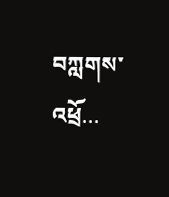བཀླགས་འཕྲོ...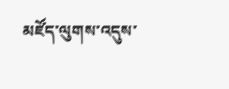མཛོད་ལུགས་འདུས་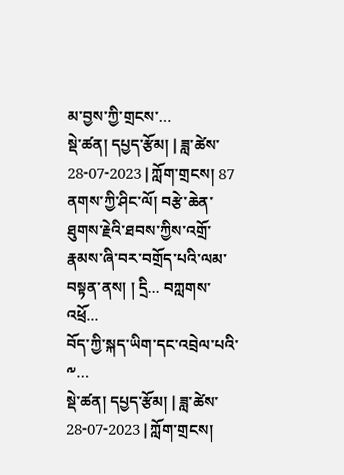མ་བྱས་ཀྱི་གྲངས་…
སྡེ་ཚན། དཔྱད་རྩོམ། | ཟླ་ཚེས་ 28-07-2023 | ཀློག་གྲངས། 87
ནགས་ཀྱི་ཤིང་ལོ། བརྩེ་ཆེན་ཐུགས་རྗེའི་ཐབས་ཀྱིས་འགྲོ་རྣམས་ཞི་བར་བགྲོད་པའི་ལམ་བསྟན་ནས། ། དྲི... བཀླགས་འཕྲོ...
བོད་ཀྱི་སྐད་ཡིག་དང་འབྲེལ་པའི་༸…
སྡེ་ཚན། དཔྱད་རྩོམ། | ཟླ་ཚེས་ 28-07-2023 | ཀློག་གྲངས།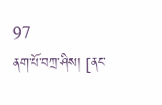97
ནག་པོ་བཀྲ་ཤིས། [ནང་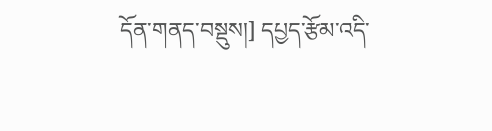དོན་གནད་བསྡུས།] དཔྱད་རྩོམ་འདི་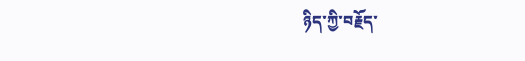ཉིད་ཀྱི་བརྗོད་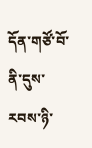དོན་གཙོ་བོ་ནི་དུས་རབས་ཉི་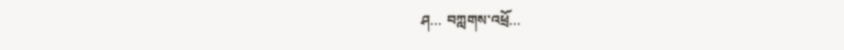ཤ... བཀླགས་འཕྲོ...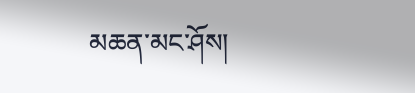མཆན་མང་ཤོས།